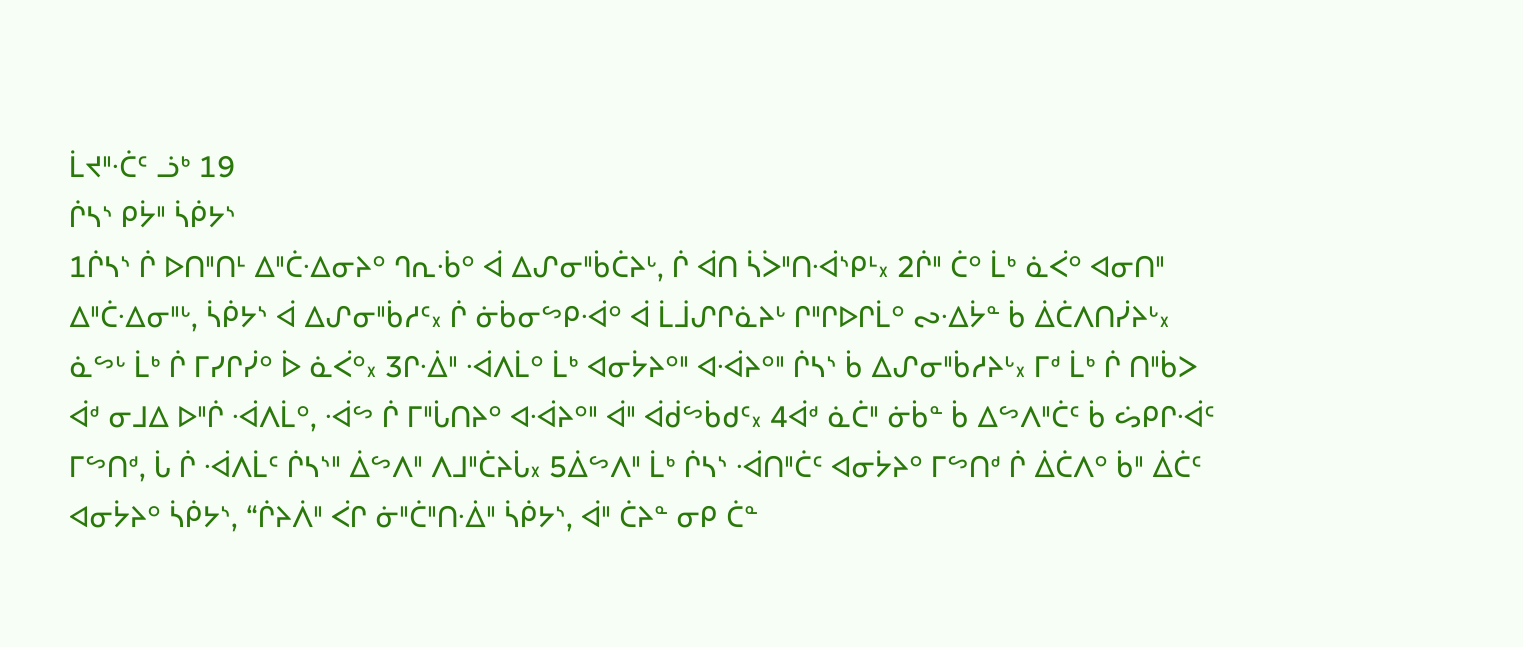ᒫᔪᐦᐧᑖᑦ ᓘᒃ 19
ᒌᓴᔅ ᑭᔮᐦ ᓵᑮᔭᔅ
1ᒌᓴᔅ ᒌ ᐅᑎᐦᑎᒻ ᐃᐦᑖᐎᓂᔨᐤ ᒉᕆᒀᐤ ᐋ ᐃᔑᓂᐦᑳᑖᔨᒡ, ᒌ ᐋᑎ ᓵᐴᐦᑎᐙᔅᑭᒻ᙮ 2ᒌᐦ ᑖᐤ ᒫᒃ ᓈᐹᐤ ᐊᓂᑎᐦ ᐃᐦᑖᐎᓂᐦᒡ, ᓵᑮᔭᔅ ᐋ ᐃᔑᓂᐦᑳᓱᑦ᙮ ᒌ ᓃᑳᓂᔥᑭᐙᐤ ᐋ ᒫᒨᔑᒋᓈᔨᒡ ᒋᐦᒋᐅᒋᒫᐤ ᔓᐎᔮᓐ ᑳ ᐄᑖᐱᑎᓰᔨᒡ᙮ ᓈᔥᒡ ᒫᒃ ᒌ ᒥᓯᒋᓰᐤ ᐆ ᓈᐹᐤ᙮ 3ᒋᐐᐦ ᐙᐱᒫᐤ ᒫᒃ ᐊᓂᔮᔨᐤᐦ ᐊᐙᔨᐤᐦ ᒌᓴᔅ ᑳ ᐃᔑᓂᐦᑳᓱᔨᒡ᙮ ᒥᒄ ᒫᒃ ᒌ ᑎᐦᑳᐳ ᐋᒄ ᓂᒧᐃ ᐅᐦᒌ ᐙᐱᒫᐤ, ᐙᔥ ᒌ ᒥᐦᒑᑎᔨᐤ ᐊᐙᔨᐤᐦ ᐋᐦ ᐋᑰᔥᑳᑯᑦ᙮ 4ᐋᒄ ᓈᑖᐦ ᓃᑳᓐ ᑳ ᐃᔥᐱᐦᑖᑦ ᑳ ᔖᑭᒋᐙᑦ ᒥᔥᑎᒄ, ᒑ ᒌ ᐙᐱᒫᑦ ᒌᓴᔅᐦ ᐄᔥᐱᐦ ᐱᒧᐦᑖᔨᒑ᙮ 5ᐄᔥᐱᐦ ᒫᒃ ᒌᓴᔅ ᐙᑎᐦᑖᑦ ᐊᓂᔮᔨᐤ ᒥᔥᑎᒄ ᒌ ᐄᑖᐱᐤ ᑳᐦ ᐄᑖᑦ ᐊᓂᔮᔨᐤ ᓵᑮᔭᔅ, “ᒌᔨᐲᐦ ᐹᒋ ᓃᐦᑖᐦᑎᐐᐦ ᓵᑮᔭᔅ, ᐋᐦ ᑖᔨᓐ ᓂᑭ ᑖᓐ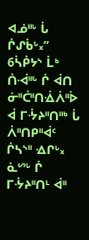ᐊᓅᐦᒡ ᒑ ᒌᔑᑳᒡ᙮” 6ᓵᑮᔭᔅ ᒫᒃ ᑏᐙᐦᒡ ᒌ ᐋᑎ ᓃᐦᑖᐦᑎᐐᐲᐦᐆ ᐋ ᒥᔻᔨᐦᑎᐦᒃ ᒑ ᐲᐦᑎᑭᐦᐋᑦ ᒌᓴᔅᐦ ᐎᒋᒡ᙮ ᓈᔥᒡ ᒌ ᒥᔻᔨᐦᑎᒻ ᐋᐦ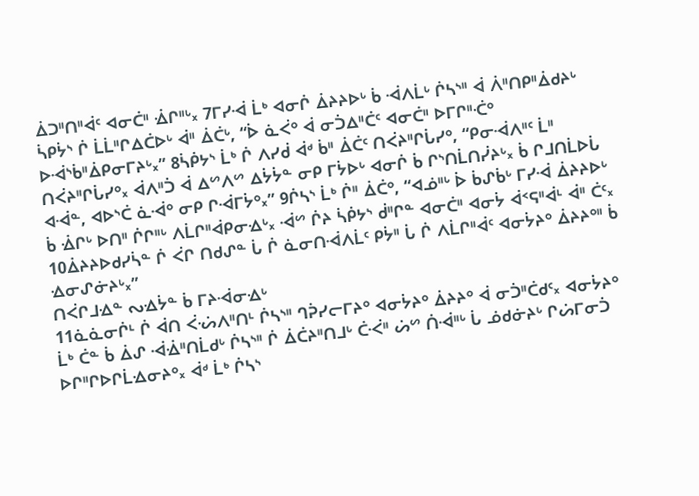ᐄᑐᐦᑎᐦᐋᑦ ᐊᓂᑖᐦ ᐐᒋᐦᒡ᙮ 7ᒥᓯᐙ ᒫᒃ ᐊᓂᒌ ᐄᔨᔨᐅᒡ ᑳ ᐙᐱᒫᒡ ᒌᓴᔅᐦ ᐋ ᐲᐦᑎᑭᐦᐄᑯᔨᒡ ᓵᑭᔮᔅ ᒌ ᒫᒫᐦᒋᐃᑖᐅᒡ ᐋᐦ ᐄᑖᒡ, “ᐆ ᓈᐹᐤ ᐋ ᓂᑑᐃᐦᑖᑦ ᐊᓂᑖᐦ ᐅᒥᒋᐦᑣᐤ ᐅᐙᔅᑳᐦᐄᑭᓂᒥᔨᒡ᙮” 8ᓵᑮᔭᔅ ᒫᒃ ᒌ ᐱᓯᑰ ᐋᒄ ᑳᐦ ᐄᑖᑦ ᑎᐹᔨᐦᒋᒑᓯᐤ, “ᑭᓂᐙᐱᐦᑦ ᒫᐦ ᑎᐹᔨᐦᒋᒑᓯᐤ᙮ ᐋᐱᐦᑑ ᐋ ᐃᔥᐱᔥ ᐃᔮᔮᓐ ᓂᑭ ᒥᔮᐅᒡ ᐊᓂᒌ ᑳ ᒋᔅᑎᒫᑎᓰᔨᒡ᙮ ᑳ ᒋᒧᑎᒫᐅᒑ ᐊᐙᓐ, ᐊᐅᔅᑖ ᓈᐙᐤ ᓂᑭ ᒋᐙᒥᔮᐤ᙮” 9ᒌᓴᔅ ᒫᒃ ᒌᐦ ᐄᑖᐤ, “ᐊᓅᐦᒡ ᐆ ᑳᔑᑳᒡ ᒥᓯᐙ ᐄᔨᔨᐅᒡ ᑳ ᐐᒋᒡ ᐅᑎᐦ ᒌᒋᐦᒡ ᐱᒫᒋᐦᐋᑭᓂᐎᒡ᙮ ᐙᔥ ᒌᔨ ᓵᑮᔭᔅ ᑰᐦᒋᓐ ᐊᓂᑖᐦ ᐊᓂᔮ ᐋᑉᕋᐦᐋᒻ ᐋᐦ ᑖᑦ᙮ 10ᐄᔨᔨᐅᑯᓯᓵᓐ ᒌ ᐹᒋ ᑎᑯᔑᓐ ᒑ ᒌ ᓈᓂᑎᐙᐱᒫᑦ ᑭᔮᐦ ᒑ ᒌ ᐱᒫᒋᐦᐋᑦ ᐊᓂᔮᔨᐤ ᐄᔨᔨᐤᐦ ᑳ ᐎᓂᔑᓃᔨᒡ᙮”
ᑎᐹᒋᒧᐎᓐ ᔓᐎᔮᓐ ᑳ ᒥᔨᐙᓂᐎᒡ
11ᓈᓈᓂᒌᒻ ᒌ ᐋᑎ ᐹᔣᐱᐦᑎᒻ ᒌᓴᔅᐦ ᒉᕉᓯᓕᒥᔨᐤ ᐊᓂᔮᔨᐤ ᐄᔨᔨᐤ ᐋ ᓂᑑᐦᑖᑯᑦ᙮ ᐊᓂᔮᔨᐤ ᒫᒃ ᑖᓐ ᑳ ᐄᔑ ᐙᐐᐦᑎᒫᑯᒡ ᒌᓴᔅᐦ ᒌ ᐄᑖᔨᐦᑎᒧᒡ ᑖᑆᐦ ᔖᔥ ᑏᐙᐦᒡ ᒑ ᓅᑯᓃᔨᒡ ᒋᔖᒥᓂᑑ ᐅᒋᐦᒋᐅᒋᒫᐎᓂᔨᐤ᙮ ᐋᒄ ᒫᒃ ᒌᓴᔅ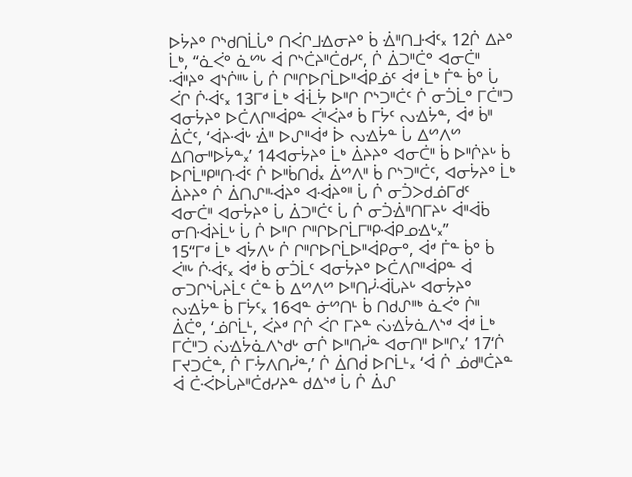ᐅᔮᔨᐤ ᒋᔅᑯᑎᒫᒑᐤ ᑎᐹᒋᒧᐎᓂᔨᐤ ᑳ ᐐᐦᑎᒧᐙᑦ᙮ 12ᒌ ᐃᔨᐤ ᒫᒃ, “ᓈᐹᐤ ᓈᔥᒡ ᐋ ᒋᔅᑖᔨᐦᑖᑯᓯᑦ, ᒌ ᐄᑐᐦᑖᐤ ᐊᓂᑖᐦ ᐙᐦᔨᐤ ᐊᔅᒌᐦᒡ ᒑ ᒌ ᒋᐦᒋᐅᒋᒫᐅᐦᐋᑭᓅᑦ ᐋᒄ ᒫᒃ ᒦᓐ ᑳᐤ ᒑ ᐹᒋ ᒌᐙᑦ᙮ 13ᒥᒄ ᒫᒃ ᐋᒸᔮ ᐅᐦᒋ ᒋᔅᑐᐦᑖᑦ ᒌ ᓂᑑᒫᐤ ᒥᑖᐦᑐ ᐊᓂᔮᔨᐤ ᐅᑖᐱᒋᐦᐋᑭᓐ ᐹᐦᐹᔨᒄ ᑳ ᒥᔮᑦ ᔓᐎᔮᓐ, ᐋᒄ ᑳᐦ ᐄᑖᑦ, ‘ᐋᔨᐙᒡ ᐐᐦ ᐅᔑᐦᐋᒄ ᐆ ᔓᐎᔮᓐ ᒑ ᐃᔥᐱᔥ ᐃᑎᓂᐦᐅᔮᓐ᙮’ 14ᐊᓂᔮᔨᐤ ᒫᒃ ᐄᔨᔨᐤ ᐊᓂᑖᐦ ᑳ ᐅᐦᒌᔨᒡ ᑳ ᐅᒋᒫᐦᑭᐦᑎᐙᑦ ᒌ ᐅᐦᑳᑎᑰ᙮ ᐄᔥᐱᐦ ᑳ ᒋᔅᑐᐦᑖᑦ, ᐊᓂᔮᔨᐤ ᒫᒃ ᐄᔨᔨᐤ ᒌ ᐄᑎᔑᐦᐙᔨᐤ ᐊᐙᔨᐤᐦ ᒑ ᒌ ᓂᑑᐳᑯᓅᒥᑯᑦ ᐊᓂᑖᐦ ᐊᓂᔮᔨᐤ ᒑ ᐄᑐᐦᑖᑦ ᒑ ᒌ ᓂᑑᐐᐦᑎᒥᔨᒡ ᐋᐦᐋᑳ ᓂᑎᐙᔨᒫᒡ ᒑ ᒌ ᐅᐦᒋ ᒋᐦᒋᐅᒋᒫᒥᐦᑭᐙᑭᓄᐎᒡ᙮”
15“ᒥᒄ ᒫᒃ ᐊᔮᐱᒡ ᒌ ᒋᐦᒋᐅᒋᒫᐅᐦᐋᑭᓂᐤ, ᐋᒄ ᒦᓐ ᑳᐤ ᑳ ᐹᐦᒡ ᒌᐙᑦ᙮ ᐋᒄ ᑳ ᓂᑑᒫᑦ ᐊᓂᔮᔨᐤ ᐅᑖᐱᒋᐦᐋᑭᓐ ᐋ ᓂᑐᒋᔅᒑᔨᒫᑦ ᑖᓐ ᑳ ᐃᔥᐱᔥ ᐅᐦᑎᓰᐙᒑᔨᒡ ᐊᓂᔮᔨᐤ ᔓᐎᔮᓐ ᑳ ᒥᔮᑦ᙮ 16ᐊᓐ ᓃᔥᑎᒻ ᑳ ᑎᑯᔑᐦᒃ ᓈᐹᐤ ᒌᐦ ᐄᑖᐤ, ‘ᓅᒋᒫᒻ, ᐹᔨᒄ ᒋᒌ ᐹᒋ ᒥᔨᓐ ᔔᐎᔮᓈᐱᔅᒄ ᐋᒄ ᒫᒃ ᒥᑖᐦᑐ ᔔᐎᔮᓈᐱᔅᑯᒡ ᓂᒌ ᐅᐦᑎᓰᓐ ᐊᓂᑎᐦ ᐅᐦᒋ᙮’ 17‘ᒌ ᒥᔪᑐᑖᓐ, ᒌ ᒥᔻᐱᑎᓰᓐ,’ ᒌ ᐄᑎᑰ ᐅᒋᒫᒻ᙮ ‘ᐋ ᒌ ᓅᑯᐦᑖᔨᓐ ᐋ ᑖᑆᐅᒑᔨᐦᑖᑯᓯᔨᓐ ᑯᐃᔅᒄ ᒑ ᒌ ᐄᔑ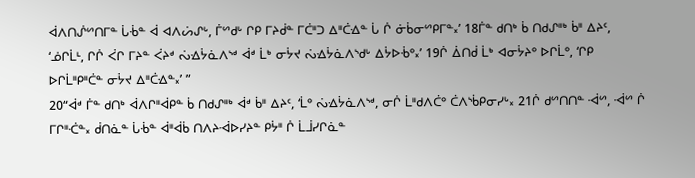ᐋᐱᑎᔒᔥᑎᒥᓐ ᒑᒀᓐ ᐋ ᐊᐱᔖᔑᒡ, ᒦᔥᑯᒡ ᒋᑭ ᒥᔨᑰᓐ ᒥᑖᐦᑐ ᐃᐦᑖᐎᓐ ᒑ ᒌ ᓃᑳᓂᔥᑭᒥᓐ᙮’ 18ᒦᓐ ᑯᑎᒃ ᑳ ᑎᑯᔑᐦᒃ ᑳᐦ ᐃᔨᑦ, ‘ᓅᒋᒫᒻ, ᒋᒌ ᐹᒋ ᒥᔨᓐ ᐹᔨᒄ ᔔᐎᔮᓈᐱᔅᒄ ᐋᒄ ᒫᒃ ᓂᔮᔪ ᔔᐎᔮᓈᐱᔅᑯᒡ ᐃᔮᐅᒀᐤ᙮’ 19ᒌ ᐄᑎᑰ ᒫᒃ ᐊᓂᔮᔨᐤ ᐅᒋᒫᐤ, ‘ᒋᑭ ᐅᒋᒫᐦᑭᐦᑖᓐ ᓂᔮᔪ ᐃᐦᑖᐎᓐ᙮’ ”
20“ᐋᒄ ᒦᓐ ᑯᑎᒃ ᐋᐱᒋᐦᐋᑭᓐ ᑳ ᑎᑯᔑᐦᒃ ᐋᒄ ᑳᐦ ᐃᔨᑦ, ‘ᒫᐤ ᔔᐎᔮᓈᐱᔅᒄ, ᓂᒌ ᒫᐦᑯᐱᑖᐤ ᑖᐱᔅᑳᑭᓂᓯᒡ᙮ 21ᒌ ᑯᔥᑎᑎᓐ ᐙᔥ, ᐙᔥ ᒌ ᒥᒋᐦᑣᓐ᙮ ᑰᑎᓈᓐ ᒑᒀᓐ ᐋᐦᐋᑳ ᑎᐱᔨᐙᐅᓯᔨᓐ ᑭᔮᐦ ᒌ ᒫᒨᓯᒋᓈᓐ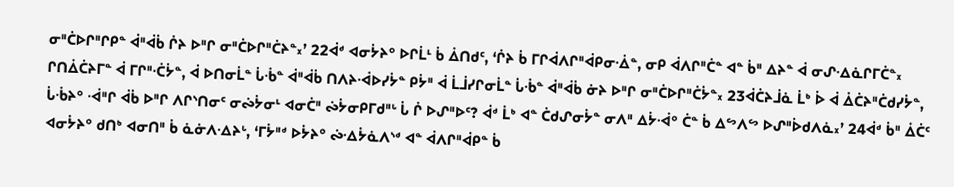ᓂᐦᑖᐅᒋᐦᒋᑭᓐ ᐋᐦᐋᑳ ᒌᔨ ᐅᐦᒋ ᓂᐦᑖᐅᒋᐦᑖᔨᓐ᙮’ 22ᐋᒄ ᐊᓂᔮᔨᐤ ᐅᒋᒫᒻ ᑳ ᐄᑎᑯᑦ, ‘ᒌᔨ ᑳ ᒥᒋᐋᐱᒋᐦᐋᑭᓂᐐᓐ, ᓂᑭ ᐋᐱᒋᐦᑖᓐ ᐊᓐ ᑳᐦ ᐃᔨᓐ ᐋ ᓂᔑᐎᓈᒋᒥᑖᓐ᙮ ᒋᑎᐄᑖᔨᒥᓐ ᐋ ᒥᒋᐦᑣᔮᓐ, ᐋ ᐅᑎᓂᒫᓐ ᒑᒀᓐ ᐋᐦᐋᑳ ᑎᐱᔨᐙᐅᓯᔮᓐ ᑭᔮᐦ ᐋ ᒫᒨᓯᒋᓂᒫᓐ ᒑᒀᓐ ᐋᐦᐋᑳ ᓃᔨ ᐅᐦᒋ ᓂᐦᑖᐅᒋᐦᑖᔮᓐ᙮ 23ᐋᑖᔨᒨᓈ ᒫᒃ ᐆ ᐋ ᐄᑖᔨᐦᑖᑯᓯᔮᓐ, ᒑᒀᔨᐤ ᐙᐦᒋ ᐋᑳ ᐅᐦᒋ ᐱᒋᔅᑎᓂᑦ ᓂᔔᔮᓂᒻ ᐊᓂᑖᐦ ᔔᔮᓂᑭᒥᑯᐦᒡ ᒑ ᒌ ᐅᔑᐦᐅᑦ? ᐋᒄ ᒫᒃ ᐊᓐ ᑖᑯᔑᓂᔮᓐ ᓂᐱᐦ ᐃᔮᐙᐤ ᑖᓐ ᑳ ᐃᔥᐱᔥ ᐅᔑᐦᐆᑯᐱᓈ᙮’ 24ᐋᒄ ᑳᐦ ᐄᑖᑦ ᐊᓂᔮᔨᐤ ᑯᑎᒃ ᐊᓂᑎᐦ ᑳ ᓈᓃᐱᐎᔨᒡ, ‘ᒥᔮᐦᒄ ᐅᔮᔨᐤ ᔔᐎᔮᓈᐱᔅᒄ ᐊᓐ ᐋᐱᒋᐦᐋᑭᓐ ᑳ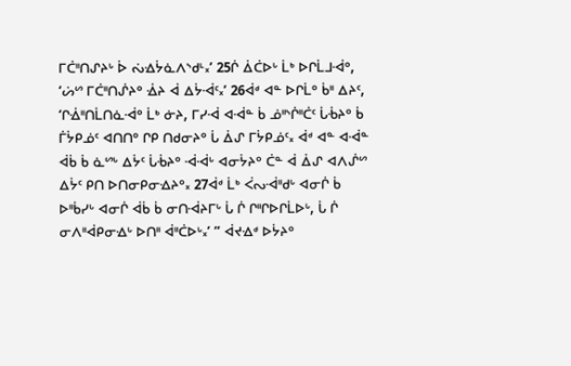ᒥᑖᐦᑎᔑᔨᒡ ᐆ ᔔᐎᔮᓈᐱᔅᑯᒻ᙮’ 25ᒌ ᐄᑖᐅᒡ ᒫᒃ ᐅᒋᒫᒧᐙᐤ, ‘ᔖᔥ ᒥᑖᐦᑎᔒᔨᐤ ᐐᔨ ᐋ ᐃᔮᐙᑦ᙮’ 26ᐋᒄ ᐊᓐ ᐅᒋᒫᐤ ᑳᐦ ᐃᔨᑦ, ‘ᒋᐐᐦᑎᒫᑎᓈᐙᐤ ᒫᒃ ᓃᔨ, ᒥᓯᐙ ᐊᐙᓐ ᑳ ᓅᐦᔅᒌᐦᑖᑦ ᒑᒀᔨᐤ ᑳ ᒦᔮᑭᓅᑦ ᐊᑎᑎᐤ ᒋᑭ ᑎᑯᓂᔨᐤ ᒑ ᐄᔑ ᒥᔮᑭᓅᑦ᙮ ᐋᒄ ᐊᓐ ᐊᐙᓐ ᐋᑳ ᑳ ᓈᔥᒡ ᐃᔮᑦ ᒑᒀᔨᐤ ᐙᐙᒡ ᐊᓂᔮᔨᐤ ᑖᓐ ᐋ ᐄᔑ ᐊᐱᔒᔥ ᐃᔮᑦ ᑭᑎ ᐅᑎᓂᑭᓂᐎᔨᐤ᙮ 27ᐋᒄ ᒫᒃ ᐹᔓᐙᐦᑯᒡ ᐊᓂᒌ ᑳ ᐅᐦᑳᓯᒡ ᐊᓂᒌ ᐋᑳ ᑳ ᓂᑎᐙᔨᒥᒡ ᒑ ᒌ ᒋᐦᒋᐅᒋᒫᐅᒡ, ᒑ ᒌ ᓂᐱᐦᐋᑭᓂᐎᒡ ᐅᑎᐦ ᐋᐦᑖᐅᒡ᙮’ ” ᐋᔪᐎᒄ ᐅᔮᔨᐤ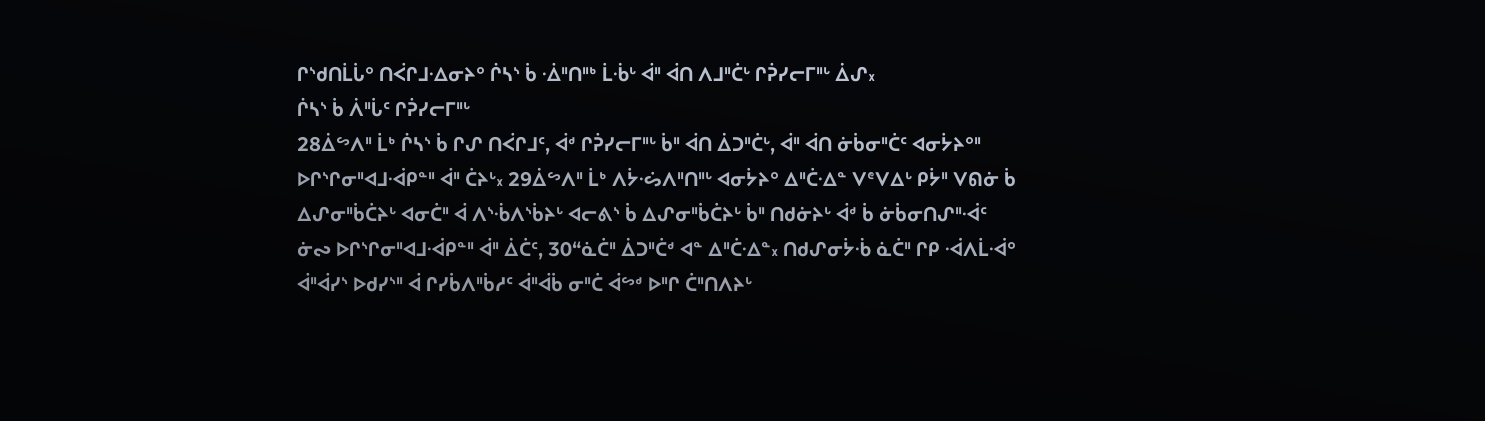ᒋᔅᑯᑎᒫᒑᐤ ᑎᐹᒋᒧᐎᓂᔨᐤ ᒌᓴᔅ ᑳ ᐐᐦᑎᐦᒃ ᒫᒀᒡ ᐋᐦ ᐋᑎ ᐱᒧᐦᑖᒡ ᒋᕉᓯᓕᒥᐦᒡ ᐄᔑ᙮
ᒌᓴᔅ ᑳ ᐲᐦᒑᑦ ᒋᕉᓯᓕᒥᐦᒡ
28ᐄᔥᐱᐦ ᒫᒃ ᒌᓴᔅ ᑳ ᒋᔑ ᑎᐹᒋᒧᑦ, ᐋᒄ ᒋᕉᓯᓕᒥᐦᒡ ᑳᐦ ᐋᑎ ᐄᑐᐦᑖᒡ, ᐋᐦ ᐋᑎ ᓃᑳᓂᐦᑖᑦ ᐊᓂᔮᔨᐤᐦ ᐅᒋᔅᒋᓂᐦᐊᒧᐙᑭᓐᐦ ᐋᐦ ᑖᔨᒡ᙮ 29ᐄᔥᐱᐦ ᒫᒃ ᐱᔮᔣᐱᐦᑎᐦᒡ ᐊᓂᔮᔨᐤ ᐃᐦᑖᐎᓐ ᐯᕪᐯᐃᒡ ᑭᔮᐦ ᐯᕠᓃ ᑳ ᐃᔑᓂᐦᑳᑖᔨᒡ ᐊᓂᑖᐦ ᐋ ᐱᔅᒀᐱᔅᑳᔨᒡ ᐊᓕᕕᔅ ᑳ ᐃᔑᓂᐦᑳᑖᔨᒡ ᑳᐦ ᑎᑯᓃᔨᒡ ᐋᒄ ᑳ ᓃᑳᓂᑎᔑᐦᐙᑦ ᓃᔓ ᐅᒋᔅᒋᓂᐦᐊᒧᐙᑭᓐᐦ ᐋᐦ ᐄᑖᑦ, 30“ᓈᑖᐦ ᐄᑐᐦᑖᒄ ᐊᓐ ᐃᐦᑖᐎᓐ᙮ ᑎᑯᔑᓂᔮᒀ ᓈᑖᐦ ᒋᑭ ᐙᐱᒫᐙᐤ ᐋᐦᐋᓯᔅ ᐅᑯᓯᔅᐦ ᐋ ᒋᓯᑳᐱᐦᑳᓱᑦ ᐋᐦᐋᑳ ᓂᐦᑖ ᐋᔥᒄ ᐅᐦᒋ ᑖᐦᑎᐱᔨᒡ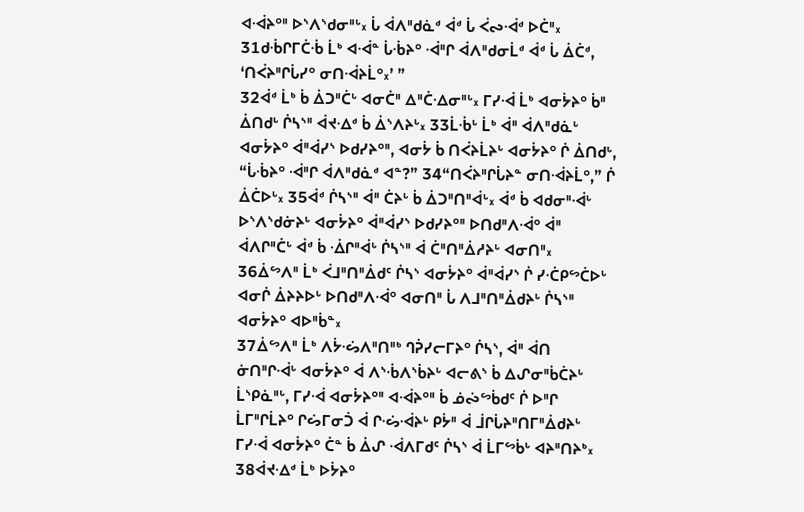ᐊᐙᔨᐤᐦ ᐅᔅᐱᔅᑯᓂᐦᒡ᙮ ᒑ ᐋᐱᐦᑯᓈᒄ ᐋᒄ ᒑ ᐹᔓᐙᒄ ᐅᑖᐦ᙮ 31ᑯᒀᒋᒥᑖᒀ ᒫᒃ ᐊᐙᓐ ᒑᒀᔨᐤ ᐙᐦᒋ ᐋᐱᐦᑯᓂᒫᒄ ᐋᒄ ᒑ ᐄᑖᒄ, ‘ᑎᐹᔨᐦᒋᒑᓯᐤ ᓂᑎᐙᔨᒫᐤ᙮’ ”
32ᐋᒄ ᒫᒃ ᑳ ᐄᑐᐦᑖᒡ ᐊᓂᑖᐦ ᐃᐦᑖᐎᓂᐦᒡ᙮ ᒥᓯᐙ ᒫᒃ ᐊᓂᔮᔨᐤ ᑳᐦ ᐄᑎᑯᒡ ᒌᓴᔅᐦ ᐋᔪᐎᒄ ᑳ ᐄᔅᐱᔨᒡ᙮ 33ᒫᒀᒡ ᒫᒃ ᐋᐦ ᐋᐱᐦᑯᓈᒡ ᐊᓂᔮᔨᐤ ᐋᐦᐋᓯᔅ ᐅᑯᓯᔨᐤᐦ, ᐊᓂᔮ ᑳ ᑎᐹᔨᒫᔨᒡ ᐊᓂᔮᔨᐤ ᒌ ᐄᑎᑯᒡ, “ᒑᒀᔨᐤ ᐙᐦᒋ ᐋᐱᐦᑯᓈᒄ ᐊᓐ?” 34“ᑎᐹᔨᐦᒋᒑᔨᓐ ᓂᑎᐙᔨᒫᐤ,” ᒌ ᐄᑖᐅᒡ᙮ 35ᐋᒄ ᒌᓴᔅᐦ ᐋᐦ ᑖᔨᒡ ᑳ ᐄᑐᐦᑎᐦᐋᒡ᙮ ᐋᒄ ᑳ ᐊᑯᓂᐦᐙᒡ ᐅᔅᐱᔅᑯᓃᔨᒡ ᐊᓂᔮᔨᐤ ᐋᐦᐋᓯᔅ ᐅᑯᓯᔨᐤᐦ ᐅᑎᑯᐦᐱᐙᐤ ᐋᐦ ᐋᐱᒋᐦᑖᒡ ᐋᒄ ᑳ ᐐᒋᐦᐋᒡ ᒌᓴᔅᐦ ᐋ ᑖᐦᑎᐦᐄᓱᔨᒡ ᐊᓂᑎᐦ᙮ 36ᐄᔥᐱᐦ ᒫᒃ ᐹᒧᐦᑎᐦᐄᑯᑦ ᒌᓴᔅ ᐊᓂᔮᔨᐤ ᐋᐦᐋᓯᔅ ᒌ ᓯᑣᑭᔥᑖᐅᒡ ᐊᓂᒌ ᐄᔨᔨᐅᒡ ᐅᑎᑯᐦᐱᐙᐤ ᐊᓂᑎᐦ ᒑ ᐱᒧᐦᑎᐦᐄᑯᔨᒡ ᒌᓴᔅᐦ ᐊᓂᔮᔨᐤ ᐊᐅᐦᑳᓐ᙮
37ᐄᔥᐱᐦ ᒫᒃ ᐱᔮᔣᐱᐦᑎᐦᒃ ᒉᕉᓯᓕᒥᔨᐤ ᒌᓴᔅ, ᐋᐦ ᐋᑎ ᓃᑎᐦᒋᐙᒡ ᐊᓂᔮᔨᐤ ᐋ ᐱᔅᒀᐱᔅᑳᔨᒡ ᐊᓕᕕᔅ ᑳ ᐃᔑᓂᐦᑳᑖᔨᒡ ᒫᔅᑭᓈᐦᒡ, ᒥᓯᐙ ᐊᓂᔮᔨᐤᐦ ᐊᐙᔨᐤᐦ ᑳ ᓅᔔᔥᑳᑯᑦ ᒌ ᐅᐦᒋ ᒫᒥᐦᒋᒫᔨᐤ ᒋᔖᒥᓂᑑ ᐋ ᒋᔣᐙᔨᒡ ᑭᔮᐦ ᐋ ᒨᒋᒑᔨᐦᑎᒥᐦᐄᑯᔨᒡ ᒥᓯᐙ ᐊᓂᔮᔨᐤ ᑖᓐ ᑳ ᐄᔑ ᐙᐱᒥᑯᑦ ᒌᓴᔅ ᐋ ᒫᒥᔥᑳᒡ ᐊᔨᐦᑎᔨᒃ᙮ 38ᐋᔪᐎᒄ ᒫᒃ ᐅᔮᔨᐤ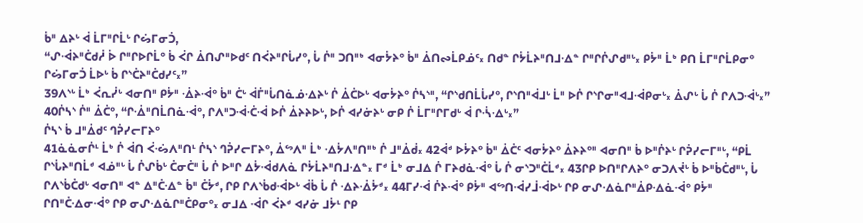ᑳᐦ ᐃᔨᒡ ᐋ ᒫᒥᐦᒋᒫᒡ ᒋᔖᒥᓂᑑ,
“ᔑᐙᔨᐦᑖᑯᓲ ᐆ ᒋᐦᒋᐅᒋᒫᐤ ᑳ ᐹᒋ ᐄᑎᔑᐦᐅᑯᑦ ᑎᐹᔨᐦᒋᒑᓯᐤ, ᒑ ᒌᐦ ᑐᑎᐦᒃ ᐊᓂᔮᔨᐤ ᑳᐦ ᐄᑎᔓᒫᑭᓅᑦ᙮ ᑎᑯᓐ ᒋᔮᒫᔨᐦᑎᒧᐎᓐ ᒋᐦᒋᒌᔑᑯᐦᒡ᙮ ᑭᔮᐦ ᒫᒃ ᑭᑎ ᒫᒥᐦᒋᒫᑭᓂᐤ ᒋᔖᒥᓂᑑ ᒫᐅᒡ ᑳ ᒋᔅᑖᔨᐦᑖᑯᓯᑦ᙮”
39ᐱᔅᒡ ᒫᒃ ᐹᕆᓰᒡ ᐊᓂᑎᐦ ᑭᔮᐦ ᐐᔨᐙᐤ ᑳᐦ ᑖᒡ ᐋᒦᐦᒑᑎᓈᓅᐎᔨᒡ ᒌ ᐄᑖᐅᒡ ᐊᓂᔮᔨᐤ ᒌᓴᔅᐦ, “ᒋᔅᑯᑎᒫᒑᓯᐤ, ᒋᔅᑎᐦᐋᒧᒡ ᒫᐦ ᐅᒌ ᒋᔅᒋᓂᐦᐊᒧᐙᑭᓂᒡ᙮ ᐄᔑᒡ ᒑ ᒌ ᒋᐱᑐᐙᒡ᙮” 40ᒌᓴᔅ ᒌᐦ ᐄᑖᐤ, “ᒋᐐᐦᑎᒫᑎᓈᐙᐤ, ᒋᐱᐦᑐᐙᑣᐙ ᐅᒌ ᐄᔨᔨᐅᒡ, ᐅᒌ ᐊᓯᓃᔨᒡ ᓂᑭ ᒌ ᒫᒥᐦᒋᒥᑯᒡ ᐋ ᒋᔂᐎᒡ᙮”
ᒌᓴᔅ ᑳ ᒧᐦᐄᑯᑦ ᒉᕉᓯᓕᒥᔨᐤ
41ᓈᓈᓂᒌᒻ ᒫᒃ ᒌ ᐋᑎ ᐹᔣᐱᐦᑎᒻ ᒌᓴᔅ ᒉᕉᓯᓕᒥᔨᐤ, ᐄᔥᐱᐦ ᒫᒃ ᐎᔮᐱᐦᑎᐦᒃ ᒌ ᒧᐦᐄᑰ᙮ 42ᐋᒄ ᐅᔮᔨᐤ ᑳᐦ ᐄᑖᑦ ᐊᓂᔮᔨᐤ ᐄᔨᔨᐤᐦ ᐊᓂᑎᐦ ᑳ ᐅᐦᒌᔨᒡ ᒋᕉᓯᓕᒥᐦᒡ, “ᑭᒫ ᒋᔅᒑᔨᐦᑎᒫᒄ ᐊᓅᐦᒡ ᒑ ᒌᔑᑳᒡ ᑖᓂᑖᐦ ᒑ ᒌ ᐅᐦᒋ ᐃᔮᐙᑯᐱᓈ ᒋᔮᒫᔨᐦᑎᒧᐎᓐ᙮ ᒥᒄ ᒫᒃ ᓂᒧᐃ ᒌ ᒥᔨᑯᓈᐙᐤ ᒑ ᒌ ᓂᔅᑐᐦᑖᒫᒄ᙮ 43ᒋᑭ ᐅᑎᐦᒋᐱᔨᐤ ᓂᑐᐱᔫᒡ ᑳ ᐅᐦᑳᑖᑯᐦᒡ, ᒑ ᒋᐱᔅᑳᑖᑯᒡ ᐊᓂᑎᐦ ᐊᓐ ᐃᐦᑖᐎᓐ ᑳᐦ ᑖᔮᒄ, ᒋᑭ ᒋᐱᔅᑳᑯᐙᐅᒡ ᐋᑳ ᒑ ᒌ ᐎᔨᐐᔮᒄ᙮ 44ᒥᓯᐙ ᒌᔨᐙᐤ ᑭᔮᐦ ᐊᔥᑎᐙᓯᒨᐙᐅᒡ ᒋᑭ ᓂᔑᐎᓈᒋᐦᐄᑭᐎᓈᐙᐤ ᑭᔮᐦ ᒋᑎᐦᑖᐎᓂᐙᐤ ᒋᑭ ᓂᔑᐎᓈᒋᐦᑖᑭᓂᐤ᙮ ᓂᒧᐃ ᐙᒋ ᐹᔨᒄ ᐊᓯᓃ ᒧᔮᒻ ᒋᑭ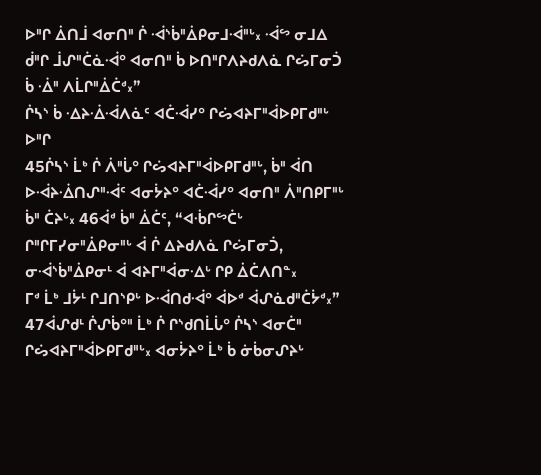ᐅᐦᒋ ᐄᑎᒨ ᐊᓂᑎᐦ ᒌ ᐙᔅᑳᐦᐄᑭᓂᒧᐙᐦᒡ᙮ ᐙᔥ ᓂᒧᐃ ᑰᐦᒋ ᒨᔑᐦᑖᓈᐙᐤ ᐊᓂᑎᐦ ᑳ ᐅᑎᐦᒋᐱᔨᑯᐱᓈ ᒋᔖᒥᓂᑑ ᑳ ᐐᐦ ᐱᒫᒋᐦᐄᑖᒄ᙮”
ᒌᓴᔅ ᑳ ᐎᔨᐐᐙᐱᓈᑦ ᐊᑖᐙᓯᐤ ᒋᔖᐊᔨᒥᐦᐋᐅᑭᒥᑯᐦᒡ ᐅᐦᒋ
45ᒌᓴᔅ ᒫᒃ ᒌ ᐲᐦᒑᐤ ᒋᔖᐊᔨᒥᐦᐋᐅᑭᒥᑯᐦᒡ, ᑳᐦ ᐋᑎ ᐅᐙᔨᐐᑎᔑᐦᐙᑦ ᐊᓂᔮᔨᐤ ᐊᑖᐙᓯᐤ ᐊᓂᑎᐦ ᐲᐦᑎᑭᒥᐦᒡ ᑳᐦ ᑖᔨᒡ᙮ 46ᐋᒄ ᑳᐦ ᐄᑖᑦ, “ᐊᒀᒋᔥᑖᒡ ᒋᐦᒋᒥᓯᓂᐦᐄᑭᓂᐦᒡ ᐋ ᒌ ᐃᔨᑯᐱᓈ ᒋᔖᒥᓂᑑ,
ᓂᐙᔅᑳᐦᐄᑭᓂᒻ ᐋ ᐊᔨᒥᐦᐋᓂᐎᒡ ᒋᑭ ᐄᑖᐱᑎᓐ᙮
ᒥᒄ ᒫᒃ ᒧᔮᒻ ᒋᒧᑎᔅᑭᒡ ᐅᐙᑎᑯᐙᐤ ᐋᐅᒄ ᐋᔑᓈᑯᐦᑖᔮᒄ᙮”
47ᐋᔑᑯᒻ ᒌᔑᑳᐤᐦ ᒫᒃ ᒌ ᒋᔅᑯᑎᒫᒑᐤ ᒌᓴᔅ ᐊᓂᑖᐦ ᒋᔖᐊᔨᒥᐦᐋᐅᑭᒥᑯᐦᒡ᙮ ᐊᓂᔮᔨᐤ ᒫᒃ ᑳ ᓃᑳᓂᔑᔨᒡ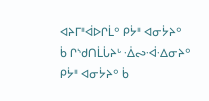ᐊᔨᒥᐦᐋᐅᒋᒫᐤ ᑭᔮᐦ ᐊᓂᔮᔨᐤ ᑳ ᒋᔅᑯᑎᒫᒑᔨᒡ ᐐᔓᐙᐎᓂᔨᐤ ᑭᔮᐦ ᐊᓂᔮᔨᐤ ᑳ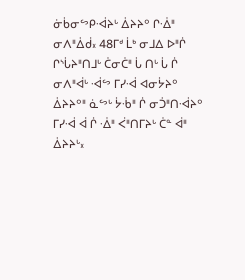ᓃᑳᓂᔥᑭᐙᔨᒡ ᐄᔨᔨᐤ ᒋᐐᐦ ᓂᐱᐦᐄᑰ᙮ 48ᒥᒄ ᒫᒃ ᓂᒧᐃ ᐅᐦᒌ ᒋᔅᒑᔨᐦᑎᒧᒡ ᑖᓂᑖᐦ ᒑ ᑎᒡ ᒑ ᒌ ᓂᐱᐦᐋᒡ ᐙᔥ ᒥᓯᐙ ᐊᓂᔮᔨᐤ ᐄᔨᔨᐤᐦ ᓈᔥᒡ ᔮᒀᐦ ᒌ ᓂᑑᐦᑎᐙᔨᐤ ᒥᓯᐙ ᐋ ᒌ ᐐᐦ ᐹᐦᑎᒥᔨᒡ ᑖᓐ ᐋᐦ ᐄᔨᔨᒡ᙮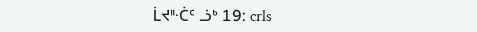ᒫᔪᐦᐧᑖᑦ ᓘᒃ 19: crls